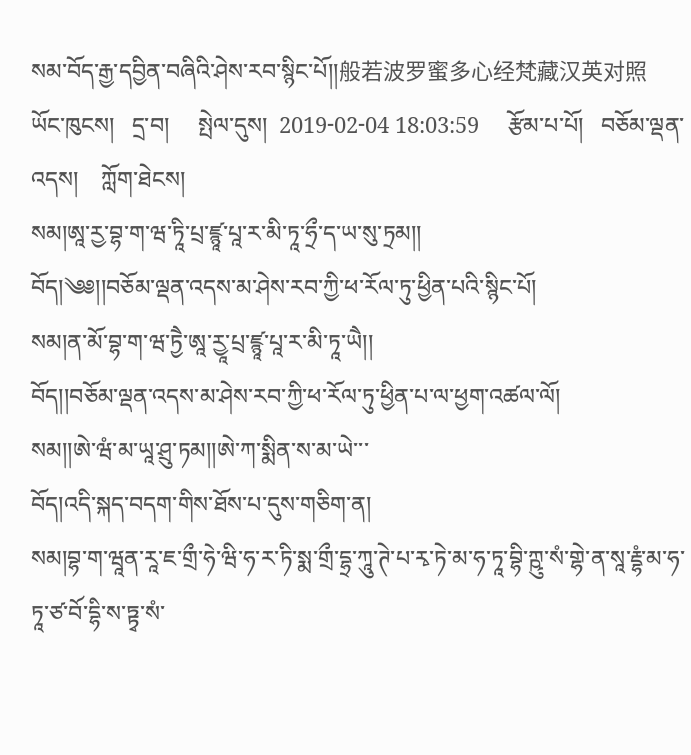སམ་བོད་རྒྱ་དབྱིན་བཞིའི་ཤེས་རབ་སྙིང་པོ།།般若波罗蜜多心经梵藏汉英对照
ཡོང་ཁུངས།   དྲ་བ།     སྤེལ་དུས།  2019-02-04 18:03:59     རྩོམ་པ་པོ།   བཅོམ་ལྡན་འདས།    ཀློག་ཐེངས།
སམ།ཨཱ་རྱ་བྷ་ག་ཝ་ཏཱི་པྲ་ཛྙཱ་པཱ་ར་མི་ཏཱ་ཧྲྀ་ད་ཡ་སུ་ཏྲམ།།
བོད།༄༅།།བཅོམ་ལྡན་འདས་མ་ཤེས་རབ་ཀྱི་ཕ་རོལ་ཏུ་ཕྱིན་པའི་སྙིང་པོ།
སམ།ན་མོ་བྷ་ག་ཝ་ཏྱཻ་ཨཱ་རྱཱ་པྲ་ཛྙཱ་པཱ་ར་མི་ཏཱ་ཡཻ།།
བོད།།བཅོམ་ལྡན་འདས་མ་ཤེས་རབ་ཀྱི་ཕ་རོལ་ཏུ་ཕྱིན་པ་ལ་ཕྱག་འཚལ་ལོ།
སམ།།ཨེ་ཝཾ་མ་ཡཱ་ཤྲུ་ཏམ།།ཨེ་ཀ་སྨིན་ས་མ་ཡེ་་་
བོད།འདི་སྐད་བདག་གིས་ཐོས་པ་དུས་གཅིག་ན།
སམ།བྷ་ག་ཝཱན་རཱ་ཇ་གྲྀ་ཧེ་ཝི་ཧ་ར་ཏི་སྨ་གྲྀ་དྷྲ་ཀཱུ་ཊེ་པ་རྭ་ཏེ་མ་ཧ་ཏཱ་བྷི་ཀྵུ་སཾ་གྷེ་ན་སཱ་རྡྷཾ་མ་ཧ་ཏཱ་ཙ་བོ་དྷི་ས་ཏྟྭ་སཾ་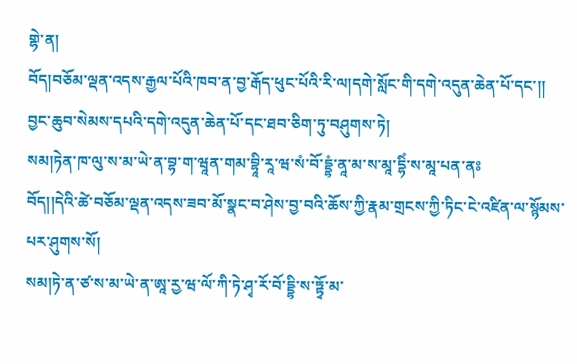གྷེ་ན།
བོད།བཅོམ་ལྡན་འདས་རྒྱལ་པོའི་ཁབ་ན་བྱ་རྒོད་ཕུང་པོའི་རི་ལ།དགེ་སློང་གི་དགེ་འདུན་ཆེན་པོ་དང་།།
བྱང་ཆུབ་སེམས་དཔའི་དགེ་འདུན་ཆེན་པོ་དང་ཐབ་ཅིག་ཏུ་བཤུགས་ཏེ།
སམ།ཏེན་ཁ་ལུ་ས་མ་ཡེ་ན་བྷ་ག་ཝཱན་གམ་བྷཱི་རཱ་ཝ་སཾ་བོ་དྡྷཾ་ནཱ་མ་ས་མཱ་དྷིཾ་ས་མཱ་པན་ནཿ
བོད།།དེའི་ཚེ་བཅོམ་ལྡན་འདས་ཟབ་མོ་སྣང་བ་ཤེས་བྱ་བའི་ཆོས་ཀྱི་རྣམ་གྲངས་ཀྱི་ཏིང་ངེ་འཛིན་ལ་སྙོམས་པར་ཤུགས་སོ།
སམ།ཏེ་ན་ཙ་ས་མ་ཡེ་ན་ཨཱ་རྱ་ཝ་ལོ་ཀི་ཏེ་ཤྭ་རོ་བོ་དྡྷི་ས་ཏྟྭོ་མ་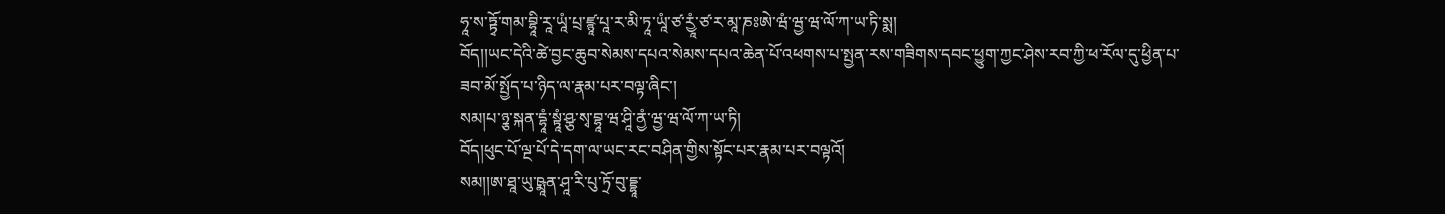ཧཱ་ས་ཏྟྭོ་གམ་བྷཱི་རཱ་ཡཱཾ་པྲ་ཛྙཱ་པཱ་ར་མི་ཏཱ་ཡཱཾ་ཙ་རྱཱཾ་ཙ་ར་མཱ་ཎཿཨེ་ཝཾ་ཝྱ་ཝ་ལོ་ཀ་ཡ་ཏི་སྨ།
བོད།།ཡང་དེའི་ཚེ་བྱང་ཆུབ་སེམས་དཔའ་སེམས་དཔའ་ཆེན་པོ་འཕགས་པ་སྤྱན་རས་གཟིགས་དབང་ཕྱུག་ཀྱང་ཤེས་རབ་ཀྱི་ཕ་རོལ་དུ་ཕྱིན་པ་ཟབ་མོ་སྤྱོད་པ་ཉིད་ལ་རྣམ་པར་བལྟ་ཞིང་།
སམ།པ་ཉྕ་སྐན་དྷཱཾ་སྟཱཾ་ཤྩ་སྭ་བྷཱ་ཝ་ཤཱི་ནྱཾ་ཝྱ་ཝ་ལོ་ཀ་ཡ་ཏི།
བོད།ཕུང་པོ་ལྔ་པོ་དེ་དག་ལ་ཡང་རང་བཤིན་གྱིས་སྟོང་པར་རྣམ་པར་བལྟའོ།
སམ།།ཨ་ཐཱ་ཡུ་ཥྨཱན་ཤཱ་རི་པུ་ཏྲོ་བུ་དྡྷཱ་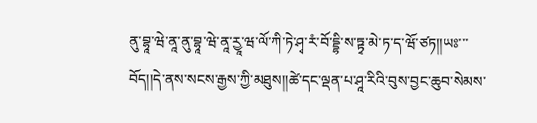ནུ་བྷཱ་ཝེ་ནཱ་ནུ་བྷཱ་ཝེ་ནཱ་རྱཱ་ཝ་ལོ་ཀི་ཏེ་ཤྭ་རཾ་བོ་དྡྷི་ས་ཏྟྭ་མེ་ཏ་ད་ཝོ་ཙཏ།།ཡཿ་་་
བོད།།དེ་ནས་སངས་རྒྱས་ཀྱི་མཐུས།།ཚེ་དང་ལྡན་པ་ཤཱ་རིའི་བུས་བྱང་ཆུབ་སེམས་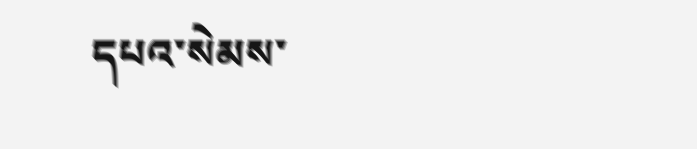དཔའ་སེམས་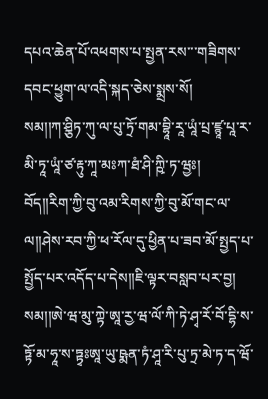དཔའ་ཆེན་པོ་འཕགས་པ་སྤྱན་རས་་་གཟིགས་དབང་ཕྱུག་ལ་འདི་སྐད་ཅེས་སྨྲས་སོ།
སམ།།ཀ་ཤྕིཏ་ཀུ་ལ་པུ་ཏྲོ་གམ་བྷཱི་རཱ་ཡཱཾ་པྲ་ཛྙཱ་པཱ་ར་མི་ཏཱ་ཡཱཾ་ཙ་རྟུ་ཀཱ་མཿཀ་ཐཾ་ཤི་ཀྵི་ཏ་ཝྱཿ།
བོད།།རིག་ཀྱི་བུ་འམ་རིགས་ཀྱི་བུ་མོ་གང་ལ་ལ།།ཤེས་རབ་ཀྱི་ཕ་རོལ་དུ་ཕྱིན་པ་ཟབ་མོ་སྤྱད་པ་སྤྱོད་པར་འདོད་པ་དེས།།ཇི་ལྟར་བསླབ་པར་བྱ།
སམ།།ཨེ་ཝ་མུ་ཀྟེ་ཨཱ་རྱ་ཝ་ལོ་ཀི་ཏེ་ཤྭ་རོ་བོ་དྷི་ས་ཏྟོ་མ་ཧཱ་ས་ཏྟྭཿཨཱ་ཡུ་ཥྨན་ཏཾ་ཤཱ་རི་པུ་ཏྲ་མེ་ཏ་ད་ཝོ་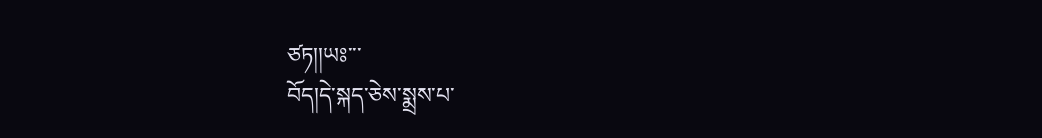ཙཏ།།ཡཿ་་་
བོད།དེ་སྐད་ཅེས་སྨྲས་པ་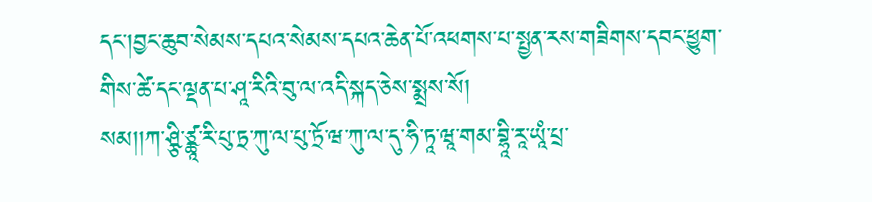དང་།བྱང་ཆུབ་སེམས་དཔའ་སེམས་དཔའ་ཆེན་པོ་འཕགས་པ་སྤྱན་རས་གཟིགས་དབང་ཕྱུག་གིས་ཚེ་དང་ལྡན་པ་ཤཱ་རིའི་བུ་ལ་འདི་སྐད་ཅེས་སྨྲས་སོ།
སམ།།ཀ་ཤྩི་ཙྪཱ་རི་པུ་ཏྲ་ཀུ་ལ་པུ་ཏྲོ་ཝ་ཀུ་ལ་དུ་ཧི་ཏཱ་ཝཱ་གམ་བྷཱི་རཱ་ཡཱཾ་པྲ་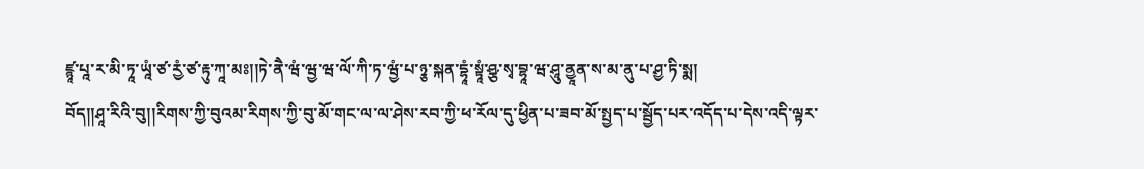ཛྙཱ་པཱ་ར་མི་ཏཱ་ཡཱཾ་ཙ་རྱཾ་ཙ་རྟུ་ཀཱ་མཿ།།ཏེ་ནཻ་ཝཾ་ཝྱ་ཝ་ལོ་ཀི་ཏ་ཝྱཾ་པ་ཉྕ་སྐན་དྷཱཾ་སྟཱཾ་ཤྩ་སྭ་བྷཱ་ཝ་ཤཱུ་ནྱཱན་ས་མ་ནུ་པ་ཤྱ་ཏི་སྨ།
བོད།།ཤཱ་རིའི་བུ།།རིགས་ཀྱི་བུའམ་རིགས་ཀྱི་བུ་མོ་གང་ལ་ལ་ཤེས་རབ་ཀྱི་ཕ་རོལ་དུ་ཕྱིན་པ་ཟབ་མོ་སྤྱད་པ་སྦྱོད་པར་འདོད་པ་དེས་འདི་ལྟར་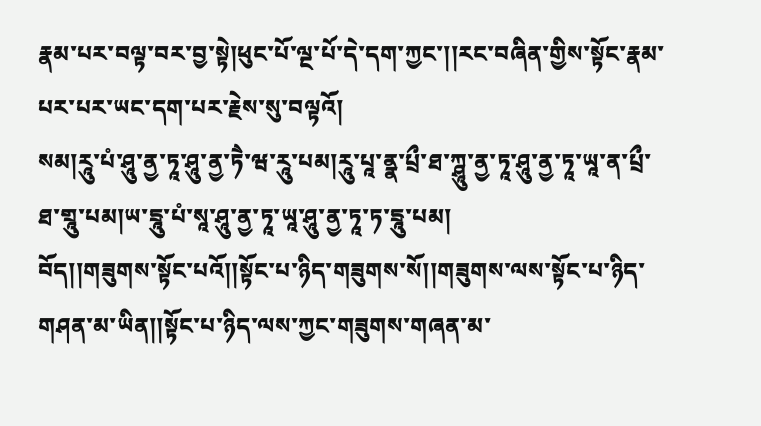རྣམ་པར་བལྟ་བར་བྱ་སྟེ།ཕུང་པོ་ལྔ་པོ་དེ་དག་ཀྱང་།།རང་བཞིན་གྱིས་སྟོང་རྣམ་པར་པར་ཡང་དག་པར་རྗེས་སུ་བལྟའོ།
སམ།རཱུ་པཾ་ཤཱུ་ནྱ་ཏཱ་ཤཱུ་ནྱ་ཏཻ་ཝ་རཱུ་པམ།རཱུ་པཱ་ནྣ་པྲྀ་ཐ་ཀྴཱུ་ནྱ་ཏཱ་ཤཱུ་ནྱ་ཏཱ་ཡཱ་ན་པྲྀ་ཐ་གྲཱུ་པམ།ཡ་དྲཱུ་པཾ་སཱ་ཤཱུ་ནྱ་ཏཱ་ཡཱ་ཤཱུ་ནྱ་ཏཱ་ཏ་དྲཱུ་པམ།
བོད།།གཟུགས་སྟོང་པའོ།།སྟོང་པ་ཉིད་གཟུགས་སོ།།གཟུགས་ལས་སྟོང་པ་ཉིད་གཤན་མ་ཡིན།།སྟོང་པ་ཉིད་ལས་ཀྱང་གཟུགས་གཞན་མ་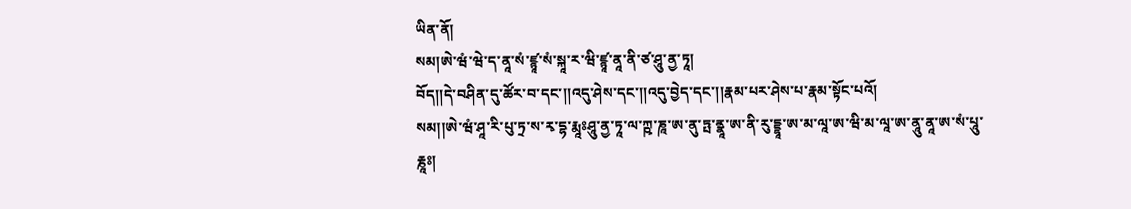ཡིན་ནོ།
སམ།ཨེ་ཝཾ་ཝེ་ད་ནཱ་སཾ་ཛྙཱ་སཾ་སྐཱ་ར་ཝི་ཛྙཱ་ནཱ་ནི་ཙ་ཤཱུ་ནྱ་ཏཱ།
བོད།།དེ་བཤིན་དུ་ཚོར་བ་དང་།།འདུ་ཤེས་དང་།།འདུ་བྱེད་དང་།།རྣམ་པར་ཤེས་པ་རྣམ་སྟོང་པའོ།
སམ།།ཨེ་ཝཾ་ཤཱ་རི་པུ་ཏྲ་ས་རྭ་དྷ་རྨཱཿཤཱུ་ནྱ་ཏཱ་ལ་ཀྵ་ཎཱ་ཨ་ནུ་ཏྤ་ནྣཱ་ཨ་ནི་རུ་དྡྷཱ་ཨ་མ་ལཱ་ཨ་ཝི་མ་ལཱ་ཨ་ནཱུ་ནཱ་ཨ་སཾ་པཱུ་རྞཱཿ།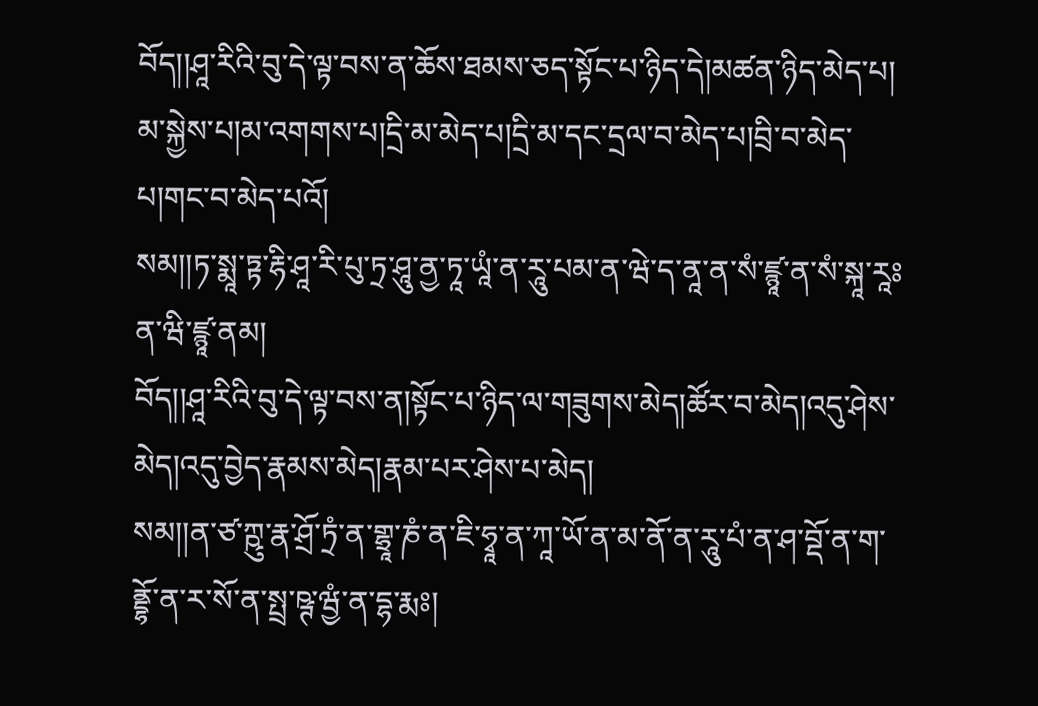བོད།།ཤཱ་རིའི་བུ་དེ་ལྟ་བས་ན་ཆོས་ཐམས་ཅད་སྟོང་པ་ཉིད་དེ།མཚན་ཉིད་མེད་པ།
མ་སྐྱེས་པ།མ་འགགས་པ།དྲི་མ་མེད་པ།དྲི་མ་དང་དྲལ་བ་མེད་པ།བྲི་བ་མེད་པ།གང་བ་མེད་པའོ།
སམ།།ཏ་སྨཱ་ཏྟ་རྷི་ཤཱ་རི་པུ་ཏྲ་ཤཱུ་ནྱ་ཏཱ་ཡཱཾ་ན་རཱུ་པམ་ན་ཝེ་ད་ནཱ་ན་སཾ་ཛྙཱ་ན་སཾ་སྐཱ་རཱཿན་ཝི་ཛྙཱ་ནམ།
བོད།།ཤཱ་རིའི་བུ་དེ་ལྟ་བས་ན།སྟོང་པ་ཉིད་ལ་གཟུགས་མེད།ཚོར་བ་མེད།འདུ་ཤེས་མེད།འདུ་བྱེད་རྣམས་མེད།རྣམ་པར་ཤེས་པ་མེད།
སམ།།ན་ཙ་ཀྵུ་རྣ་ཤྲོ་ཏྲཾ་ན་གྷྲཱ་ཎཾ་ན་ཇི་ཧྭཱ་ན་ཀཱ་ཡོ་ན་མ་ནོ་ན་རཱུ་པཾ་ན་ཤ་བྡོ་ན་ག་ནྡྷོ་ན་ར་སོ་ན་སྤྲ་ཥྚ་ཝྱཾ་ན་དྷ་རྨཿ།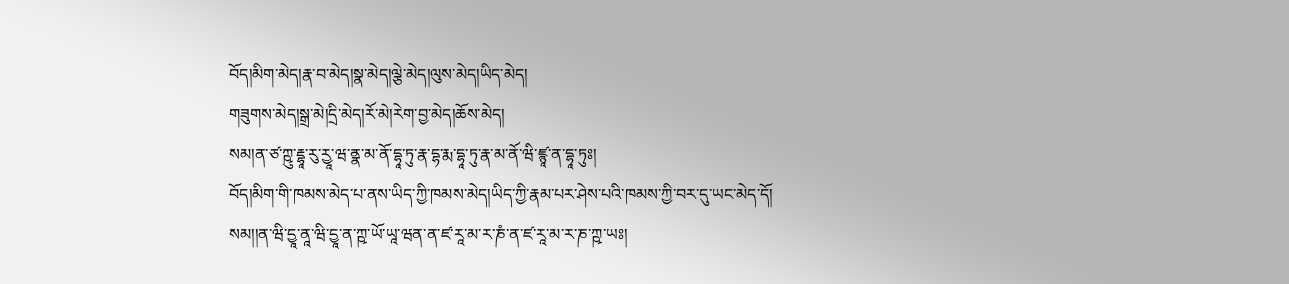བོད།མིག་མེད།རྣ་བ་མེད།སྣ་མེད།ལྕེ་མེད།ལུས་མེད།ཡིད་མེད།
གཟུགས་མེད།སྒྲ་མེ།དྲི་མེད།རོ་མེ།རེག་བྱ་མེད།ཆོས་མེད།
སམ།ན་ཙ་ཀྵུ་རྡྷཱ་རུ་རྱཱ་ཝ་ནྣ་མ་ནོ་དྷཱ་ཏུ་རྣ་དྷ་རྨ་དྷཱ་ཏུ་རྣ་མ་ནོ་ཝི་ཛྙཱ་ན་དྷཱ་ཏུཿ།
བོད།མིག་གི་ཁམས་མེད་པ་ནས་ཡིད་ཀྱི་ཁམས་མེད།ཡིད་ཀྱི་རྣམ་པར་ཤེས་པའི་ཁམས་ཀྱི་བར་དུ་ཡང་མེད་དོ།
སམ།།ན་ཝི་དྱཱ་ནཱ་ཝི་དྱཱ་ན་ཀྵ་ཡོ་ཡཱ་ཝན་ན་ཛ་རཱ་མ་ར་ཎཾ་ན་ཛ་རཱ་མ་ར་ཎ་ཀྵ་ཡཿ།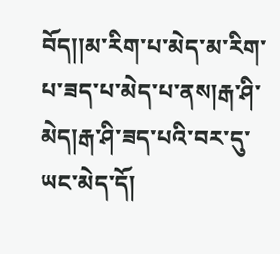བོད།།མ་རིག་པ་མེད་མ་རིག་པ་ཟད་པ་མེད་པ་ནས།རྒ་ཤི་མེད།རྒ་ཤི་ཟད་པའི་བར་དུ་ཡང་མེད་དོ།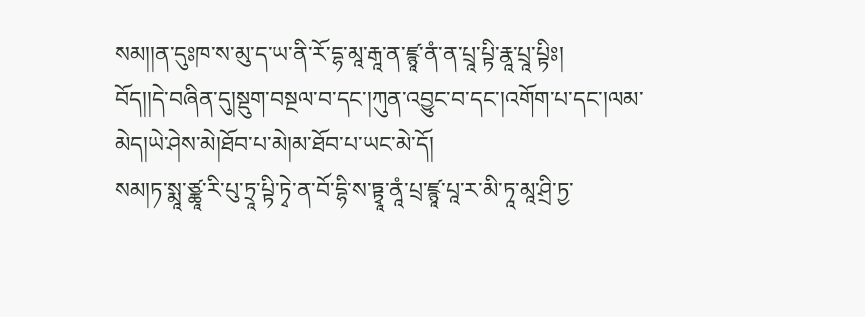སམ།།ན་དུཿཁ་ས་མུ་ད་ཡ་ནི་རོ་དྷ་མཱ་རྒཱ་ན་ཛྙཱ་ནཾ་ན་པྲཱ་པྟི་རྣཱ་པྲཱ་པྟིཿ།
བོད།།དེ་བཞིན་དུ།སྡུག་བསྔལ་བ་དང་།ཀུན་འབྱུང་བ་དང་།འགོག་པ་དང་།ལམ་མེད།ཡེ་ཤེས་མེ།ཐོབ་པ་མེ།མ་ཐོབ་པ་ཡང་མེ་དོ།
སམ།ཏ་སྨཱ་ཙྪཱ་རི་པུ་ཏྲཱ་པྟི་ཏྭེ་ན་བོ་དྷི་ས་ཏྟྭཱ་ནཱཾ་པྲ་ཛྙཱ་པཱ་ར་མི་ཏཱ་མཱ་ཤྲི་ཏྱ་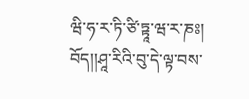ཝི་ཧ་ར་ཏི་ཙི་ཏྟཱ་ཝ་ར་ཎཿ།
བོད།།ཤཱ་རིའི་བུ་དེ་ལྟ་བས་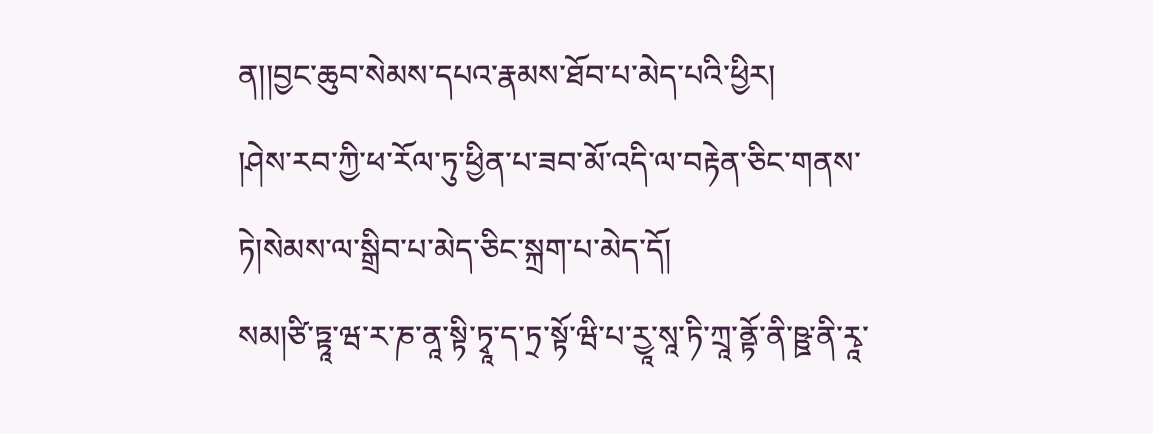ན།།བྱང་ཆུབ་སེམས་དཔའ་རྣམས་ཐོབ་པ་མེད་པའི་ཕྱིར།
།ཤེས་རབ་ཀྱི་ཕ་རོལ་ཏུ་ཕྱིན་པ་ཟབ་མོ་འདི་ལ་བརྟེན་ཅིང་གནས་ཏེ།སེམས་ལ་སྒྲིབ་པ་མེད་ཅིང་སྐྲག་པ་མེད་དོ།
སམ།ཙི་ཏྟཱ་ཝ་ར་ཎ་ནཱ་སྟི་ཏྭཱ་ད་ཏྲ་སྟོ་ཝི་པ་རྱཱ་སཱ་ཏི་ཀྲཱ་ནྟོ་ནི་ཥྛ་ནི་རྭཱ་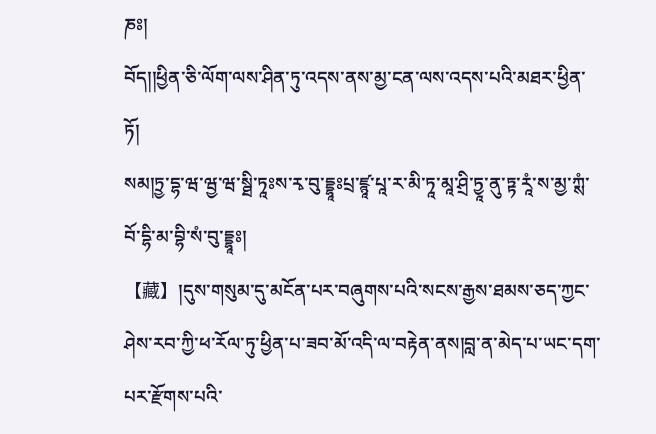ཎཿ།
བོད།།ཕྱིན་ཅི་ལོག་ལས་ཤིན་ཏུ་འདས་ནས་མྱ་ངན་ལས་འདས་པའི་མཐར་ཕྱིན་ཏོ།
སམ།ཏྲྱ་དྷ་ཝ་ཝྱ་ཝ་སྠི་ཏཱཿས་རྭ་བུ་དྡྷཱཿཔྲ་ཛྙཱ་པཱ་ར་མི་ཏཱ་མཱ་ཤྲི་ཏྱཱ་ནུ་ཏྟ་རཱཾ་ས་མྱ་ཀྶཾ་བོ་དྷི་མ་བྷི་སཾ་བུ་དྡྷཱཿ།
【藏】།དུས་གསུམ་དུ་མངོན་པར་བཞུགས་པའི་སངས་རྒྱས་ཐམས་ཅད་ཀྱང་ཤེས་རབ་ཀྱི་ཕ་རོལ་ཏུ་ཕྱིན་པ་ཟབ་མོ་འདི་ལ་བརྟེན་ནས།བླ་ན་མེད་པ་ཡང་དག་པར་རྫོགས་པའི་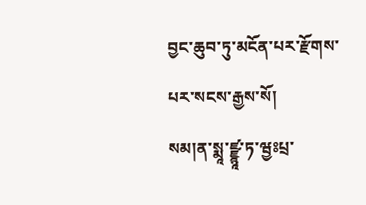བྱང་ཆུབ་ཏུ་མངོན་པར་རྫོགས་པར་སངས་རྒྱས་སོ།
སམ།ན་སྨཱ་ཛྫྙཱ་ཏ་ཝྱཿཔྲ་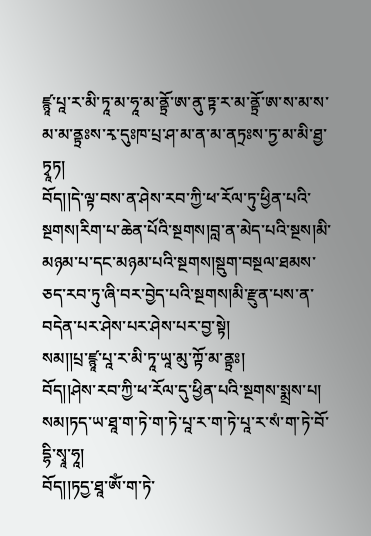ཛྙཱ་པཱ་ར་མི་ཏཱ་མ་ཧཱ་མ་ནྟྲོ་ཨ་ནུ་ཏྟ་ར་མ་ནྟྲོ་ཨ་ས་མ་ས་མ་མ་ནྟྲཿས་རྭ་དུཿཁ་པྲ་ཤ་མ་ན་མ་ནཏྲཿས་ཏྱ་མ་མི་ཐྱ་ཏྭཱཏ།
བོད།།དེ་ལྟ་བས་ན་ཤེས་རབ་ཀྱི་ཕ་རོལ་ཏུ་ཕྱིན་པའི་སྔགས།རིག་པ་ཆེན་པོའི་སྔགས།བླ་ན་མེད་པའི་སྔས།མི་མཉམ་པ་དང་མཉམ་པའི་སྔགས།སྡུག་བསྔལ་ཐམས་ཅད་རབ་ཏུ་ཞི་བར་བྱེད་པའི་སྔགས།མི་རྫུན་པས་ན་བདེན་པར་ཤེས་པར་ཤེས་པར་བྱ་སྟེ།
སམ།།པྲ་ཛྙཱ་པཱ་ར་མི་ཏཱ་ཡཱ་མུ་ཀྟོ་མ་ནྟྲཿ།
བོད།།ཤེས་རབ་ཀྱི་ཕ་རོལ་དུ་ཕྱིན་པའི་སྔགས་སྨྲས་པ།
སམ།ཏད་ཡ་ཐཱ་ག་ཏེ་ག་ཏེ་པཱ་ར་ག་ཏེ་པཱ་ར་སཾ་ག་ཏེ་བོ་དྷི་སྭཱ་ཧཱ།
བོད།།ཏདྱ་ཐཱ་ཨོཾ་ག་ཏེ་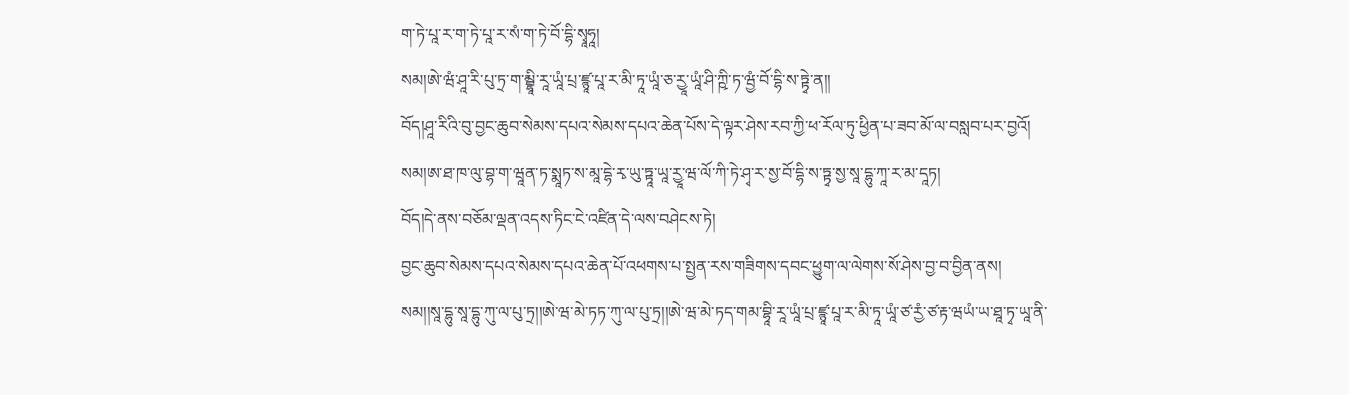ག་ཏེ་པཱ་ར་ག་ཏེ་པཱ་ར་སཾ་ག་ཏེ་བོ་དྷི་སྭཱཧཱ།
སམ།ཨེ་ཝཾ་ཤཱ་རི་པུ་ཏྲ་ག་མྦྷཱི་རཱ་ཡཱཾ་པྲ་ཛྙཱ་པཱ་ར་མི་ཏཱ་ཡཱཾ་ཅ་རྱཱ་ཡཱཾ་ཤི་ཀྵི་ཏ་ཝྱཾ་བོ་དྷི་ས་ཏྟྭེ་ན།།
བོད།ཤཱ་རིའི་བུ་བྱང་ཆུབ་སེམས་དཔའ་སེམས་དཔའ་ཆེན་པོས་དེ་ལྟར་ཤེས་རབ་ཀྱི་ཕ་རོལ་ཏུ་ཕྱིན་པ་ཟབ་མོ་ལ་བསླབ་པར་བྱའོ།
སམ།ཨ་ཐ་ཁ་ལུ་བྷ་ག་ཝཱན་ཏ་སྨཱཏ་ས་མཱ་དྷེ་རྭ་ཡུ་ཏྟཱ་ཡཱ་རྱཱ་ཝ་ལོ་ཀི་ཏེ་ཤྭ་ར་སྱ་བོ་དྷི་ས་ཏྟྭ་སྱ་སཱ་དྷུ་ཀཱ་ར་མ་དཱཏ།
བོད།དེ་ནས་བཅོམ་ལྡན་འདས་ཏིང་ངེ་འཛིན་དེ་ལས་བཤེངས་ཏེ།
བྱང་ཆུབ་སེམས་དཔའ་སེམས་དཔའ་ཆེན་པོ་འཕགས་པ་སྤྱན་རས་གཟིགས་དབང་ཕྱུག་ལ་ལེགས་སོ་ཤེས་བྱ་བ་བྱིན་ནས།
སམ།།སཱ་དྷུ་སཱ་དྷུ་ཀུ་ལ་པུ་ཏྲ།།ཨེ་ཝ་མེ་ཏཏ་ཀུ་ལ་པུ་ཏྲ།།ཨེ་ཝ་མེ་ཏད་གམ་བྷཱི་རཱ་ཡཱཾ་པྲ་ཛྙཱ་པཱ་ར་མི་ཏཱ་ཡཱཾ་ཙ་རྱཾ་ཙ་རྟ་ཝཡཾ་ཡ་ཐཱ་ཏྭ་ཡཱ་ནི་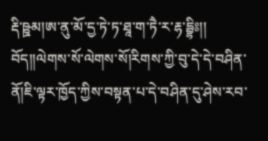རྡི་ཥྛམ།ཨ་ནུ་མོ་དྱ་ཏེ་ཏ་ཐཱ་ག་ཏཻ་ར་རྷ་དྦྷིཿ།།
བོད།།ལེགས་སོ་ལེགས་སོ།རིགས་ཀྱི་བུ་དེ་དེ་བཤིན་ནོ།ཇི་ལྟར་ཁྱོད་ཀྱིས་བསྟན་པ་དེ་བཤིན་དུ་ཤེས་རབ་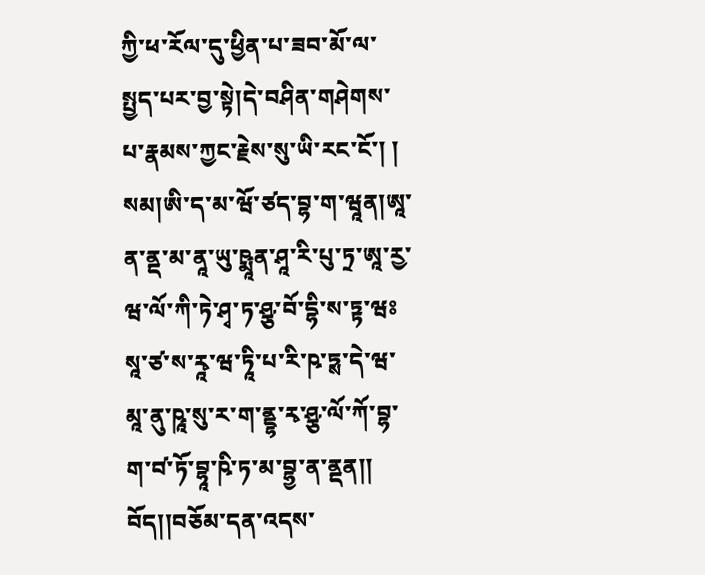ཀྱི་ཕ་རོལ་དུ་ཕྱིན་པ་ཟབ་མོ་ལ་སྤྱད་པར་བྱ་སྟེ།དེ་བཤིན་གཤེགས་པ་རྣམས་ཀྱང་རྗེས་སུ་ཡི་རང་ངོ་། །
སམ།ཨི་ད་མ་ཝོ་ཙད་བྷ་ག་ཝཱན།ཨཱ་ན་ནྡ་མ་ནཱ་ཡུ་ཥྨཱན་ཤཱ་རི་པུ་ཏྲ་ཨཱ་རྱ་ཝ་ལོ་ཀི་ཏེ་ཤྭ་ཏ་ཤྩ་བོ་དྷི་ས་ཏྟ་ཝཿསཱ་ཙ་ས་རྭཱ་ཝ་ཏཱི་པ་རི་ཥ་ཏྶ་དེ་ཝ་མཱ་ནུ་ཥཱ་སུ་ར་ག་ནྡྷ་རྭ་ཤྩ་ལོ་ཀོ་བྷ་ག་བ༹་ཏོ་བྷཱ་ཥི་ཏ་མ་བྷྱ་ན་ནྡན།།
བོད།།བཅོམ་དན་འདས་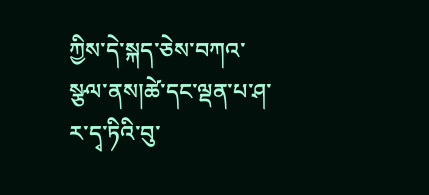ཀྱིས་དེ་སྐད་ཅེས་བཀའ་སྩལ་ནས།ཚེ་དང་ལྡན་པ་ཤ་ར་དྭ་ཏིའི་བུ་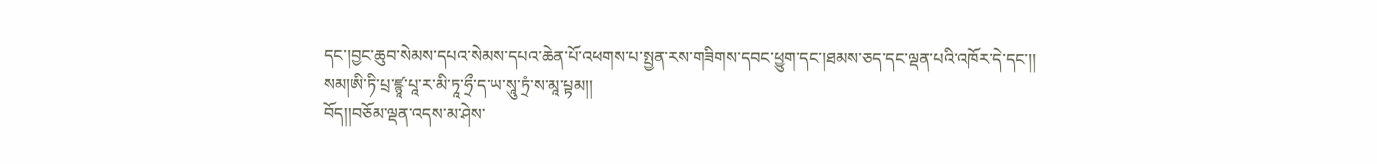དང་།བྱང་ཆུབ་སེམས་དཔའ་སེམས་དཔའ་ཆེན་པོ་འཕགས་པ་སྤྱན་རས་གཟིགས་དབང་ཕྱུག་དང་།ཐམས་ཅད་དང་ལྡན་པའི་འཁོར་དེ་དང་།།
སམ།ཨི་ཏི་པྲ་ཛྙཱ་པཱ་ར་མི་ཏཱ་ཧྲྀ་ད་ཡ་སཱུ་ཏྲཾ་ས་མཱ་པྟམ།།
བོད།།བཅོམ་ལྡན་འདས་མ་ཤེས་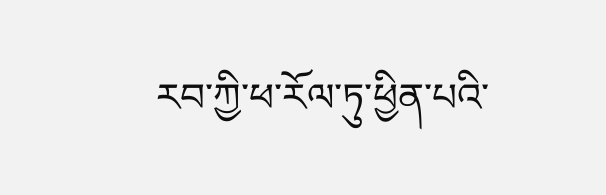རབ་ཀྱི་ཕ་རོལ་ཏུ་ཕྱིན་པའི་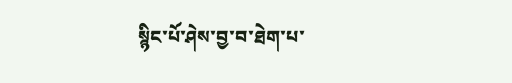སྙིང་པོ་ཤེས་བྱ་བ་ཐེག་པ་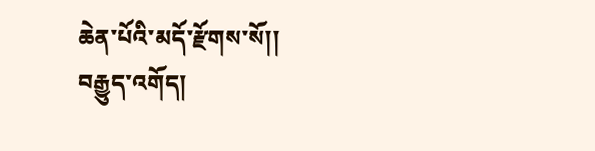ཆེན་པོའི་མདོ་རྫོགས་སོ།།
བརྒྱུད་འགོད།